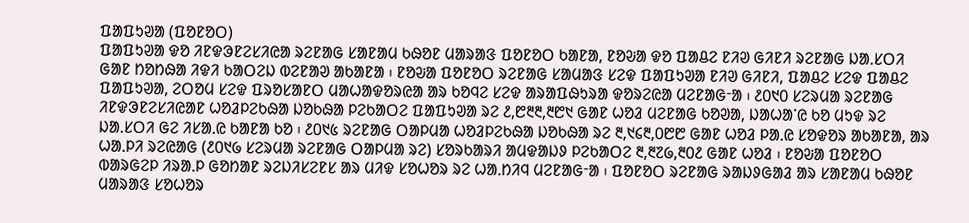ᱯᱟᱯᱩᱣᱟ (ᱯᱚᱱᱚᱛ)
ᱯᱟᱯᱩᱣᱟ ᱫᱚ ᱤᱱᱫᱳᱱᱮᱥᱤᱭᱟ ᱨᱮᱱᱟᱜ ᱥᱟᱱᱟᱢ ᱠᱷᱚᱱ ᱢᱟᱨᱟᱝ ᱯᱚᱱᱚᱛ ᱠᱟᱱᱟ, ᱱᱚᱶᱟ ᱫᱚ ᱯᱟᱪᱮ ᱱᱤᱣ ᱜᱤᱱᱤ ᱨᱮᱱᱟᱜ ᱡᱟᱹᱥᱛᱤ ᱜᱟᱱ ᱴᱚᱴᱷᱟ ᱤᱫᱤ ᱠᱟᱛᱮᱡ ᱵᱮᱱᱟᱣ ᱟᱠᱟᱱᱟ ᱾ ᱱᱚᱶᱟ ᱯᱚᱱᱚᱛ ᱨᱮᱱᱟᱜ ᱥᱟᱢᱟᱝ ᱥᱮᱫ ᱯᱟᱯᱩᱣᱟ ᱱᱤᱣ ᱜᱤᱱᱤ, ᱯᱟᱪᱮ ᱥᱮᱫ ᱯᱟᱪᱮ ᱯᱟᱯᱩᱣᱟ, ᱮᱛᱚᱢ ᱥᱮᱫ ᱯᱨᱚᱥᱟᱱᱛ ᱢᱟᱦᱟᱫᱚᱨᱭᱟ ᱟᱨ ᱠᱚᱧᱮ ᱥᱮᱫ ᱟᱨᱟᱯᱷᱩᱨᱟ ᱫᱚᱨᱮᱭᱟ ᱢᱮᱱᱟᱜᱼᱟ ᱾ ᱒᱐᱑᱐ ᱥᱮᱨᱢᱟ ᱨᱮᱱᱟᱜ ᱤᱱᱫᱳᱱᱮᱥᱤᱭᱟᱱ ᱦᱚᱲᱞᱮᱠᱷᱟ ᱡᱚᱠᱷᱟ ᱞᱮᱠᱟᱛᱮ ᱯᱟᱯᱩᱣᱟ ᱨᱮ ᱒,᱘᱓᱓,᱓᱘᱑ ᱜᱟᱱ ᱦᱚᱲ ᱢᱮᱱᱟᱜ ᱠᱚᱣᱟ, ᱡᱟᱦᱟᱸᱭ ᱠᱚ ᱢᱩᱫ ᱨᱮ ᱡᱟᱹᱥᱛᱤ ᱜᱮ ᱤᱥᱟᱹᱭ ᱠᱟᱱᱟ ᱠᱚ ᱾ ᱒᱐᱑᱕ ᱨᱮᱱᱟᱜ ᱛᱟᱞᱢᱟ ᱦᱚᱲᱞᱮᱠᱷᱟ ᱡᱚᱠᱷᱟ ᱨᱮ ᱓,᱑᱔᱓,᱐᱘᱘ ᱜᱟᱱ ᱦᱚᱲ ᱞᱟᱹᱭ ᱥᱚᱫᱚᱨ ᱟᱠᱟᱱᱟ, ᱟᱨ ᱦᱟᱹᱞᱤ ᱨᱮᱭᱟᱜ (᱒᱐᱑᱙ ᱥᱮᱨᱢᱟ ᱨᱮᱱᱟᱜ ᱛᱟᱞᱢᱟ ᱨᱮ) ᱥᱚᱨᱠᱟᱨᱤ ᱟᱢᱫᱟᱡᱽ ᱞᱮᱠᱟᱛᱮ ᱓,᱓᱗᱙,᱓᱐᱒ ᱜᱟᱱ ᱦᱚᱲ ᱾ ᱱᱚᱶᱟ ᱯᱚᱱᱚᱛ ᱵᱟᱨᱜᱮᱞ ᱤᱨᱟᱹᱞ ᱜᱚᱴᱟᱱ ᱨᱮᱡᱤᱥᱮᱱᱥ ᱟᱨ ᱢᱤᱫ ᱥᱚᱦᱚᱨ ᱨᱮ ᱦᱟᱹᱴᱤᱧ ᱢᱮᱱᱟᱜᱼᱟ ᱾ ᱯᱚᱱᱚᱛ ᱨᱮᱱᱟᱜ ᱨᱟᱡᱽᱜᱟᱲ ᱟᱨ ᱥᱟᱱᱟᱢ ᱠᱷᱚᱱ ᱢᱟᱨᱟᱝ ᱥᱚᱦᱚᱨ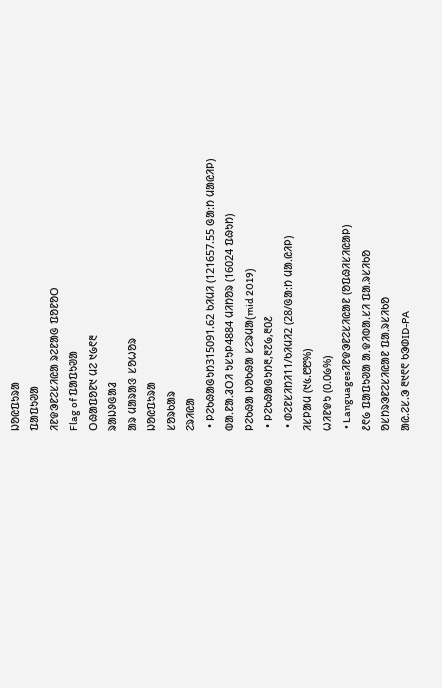ᱡᱚᱭᱯᱩᱨᱟ
ᱯᱟᱯᱩᱣᱟ
ᱤᱱᱫᱳᱱᱮᱥᱤᱭᱟ ᱨᱮᱱᱟᱜ ᱯᱚᱱᱚᱛ
Flag of ᱯᱟᱯᱩᱣᱟ
ᱛᱷᱟᱯᱚᱱ᱑ ᱢᱮ ᱑᱙᱖᱓
ᱨᱟᱡᱽᱜᱟᱲ
ᱟᱨ ᱢᱟᱨᱟᱝ ᱥᱚᱦᱚᱨ
ᱡᱚᱭᱯᱩᱨᱟ
ᱥᱚᱨᱠᱟᱨ
ᱮᱨᱤᱭᱟ
 • ᱞᱮᱠᱷᱟᱜᱩᱴ315091.62 ᱠᱤᱢᱤ (121657.55 ᱜᱟᱺᱴ ᱢᱟᱭᱤᱞ)
ᱵᱟᱹᱱᱟᱹᱲᱛᱤ ᱩᱥᱩᱞ4884 ᱢᱤᱴᱚᱨ (16024 ᱯᱷᱩᱴ)
ᱞᱮᱠᱷᱟ ᱡᱚᱠᱷᱟ ᱥᱮᱨᱢᱟ(mid 2019)
 • ᱞᱮᱠᱷᱟᱜᱩᱴ᱓,᱓᱗᱙,᱓᱐᱒
 • ᱰᱮᱱᱥᱤᱴᱤ11/ᱠᱤᱢᱤ2 (28/ᱜᱟᱺᱴ ᱢᱟᱹᱭᱤᱞ)
ᱤᱥᱞᱟᱢ (᱑᱕.᱘᱘%)
ᱦᱤᱱᱫᱩ (᱐.᱐᱙%)
 • Languagesᱤᱱᱫᱳᱱᱮᱥᱤᱭᱟᱱ (ᱚᱯᱷᱤᱥᱤᱭᱟᱞ)
᱒᱖᱙ ᱯᱟᱯᱩᱣᱟ ᱟᱹᱫᱤᱵᱟᱹᱥᱤ ᱯᱟᱹᱨᱥᱤᱠᱚ
ᱚᱥᱴᱨᱳᱱᱮᱥᱤᱭᱟᱱ ᱯᱟᱹᱨᱥᱤᱠᱚ
ᱟᱭ.ᱮᱥ.ᱳ ᱓᱑᱖᱖ ᱠᱳᱰID-PA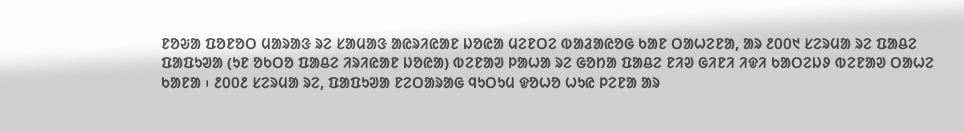ᱱᱚᱶᱟ ᱯᱚᱱᱚᱛ ᱢᱟᱨᱟᱝ ᱨᱮ ᱥᱟᱢᱟᱝ ᱟᱭᱨᱤᱭᱟᱱ ᱡᱚᱭᱟ ᱢᱮᱱᱛᱮ ᱵᱟᱲᱟᱭᱚᱜ ᱠᱟᱱ ᱛᱟᱦᱮᱱᱟ, ᱟᱨ ᱒᱐᱐᱑ ᱥᱮᱨᱢᱟ ᱨᱮ ᱯᱟᱪᱮ ᱯᱟᱯᱩᱣᱟ (ᱩᱱ ᱚᱠᱛᱚ ᱯᱟᱪᱮ ᱤᱨᱤᱭᱟᱱ ᱡᱚᱭᱟ) ᱵᱮᱱᱟᱣ ᱞᱟᱦᱟ ᱨᱮ ᱜᱚᱴᱟ ᱯᱟᱪᱮ ᱱᱤᱣ ᱜᱤᱱᱤ ᱤᱫᱤ ᱠᱟᱛᱮᱡᱽ ᱵᱮᱱᱟᱣ ᱛᱟᱦᱮ ᱠᱟᱱᱟ ᱾ ᱒᱐᱐᱒ ᱥᱮᱨᱢᱟ ᱨᱮ, ᱯᱟᱯᱩᱣᱟ ᱱᱮᱛᱟᱨᱟᱜ ᱧᱩᱛᱩᱢ ᱫᱚᱦᱚ ᱦᱩᱭ ᱞᱮᱱᱟ ᱟᱨ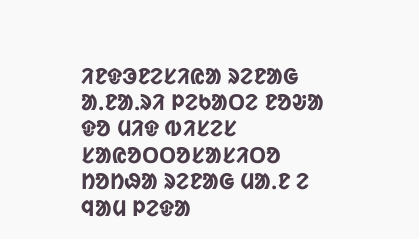ᱤᱱᱫᱳᱱᱮᱥᱤᱭᱟ ᱨᱮᱱᱟᱜ ᱟᱹᱱᱟᱹᱨᱤ ᱞᱮᱠᱟᱛᱮ ᱱᱚᱶᱟ ᱫᱚ ᱢᱤᱫ ᱵᱤᱥᱮᱥ ᱥᱟᱭᱚᱛᱛᱚᱥᱟᱥᱤᱛᱚ ᱴᱚᱴᱷᱟ ᱨᱮᱱᱟᱜ ᱢᱟᱹᱱ ᱮ ᱧᱟᱢ ᱞᱮᱫᱟ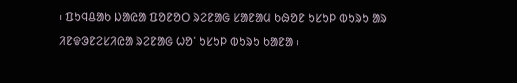᱾ ᱯᱩᱧᱪᱟᱠ ᱡᱟᱭᱟ ᱯᱚᱱᱚᱛ ᱨᱮᱱᱟᱜ ᱥᱟᱱᱟᱢ ᱠᱷᱚᱱ ᱩᱥᱩᱞ ᱵᱩᱨᱩ ᱟᱨ ᱤᱱᱫᱳᱱᱮᱥᱤᱭᱟ ᱨᱮᱱᱟᱜ ᱦᱚᱸ ᱩᱥᱩᱞ ᱵᱩᱨᱩ ᱠᱟᱱᱟ ᱾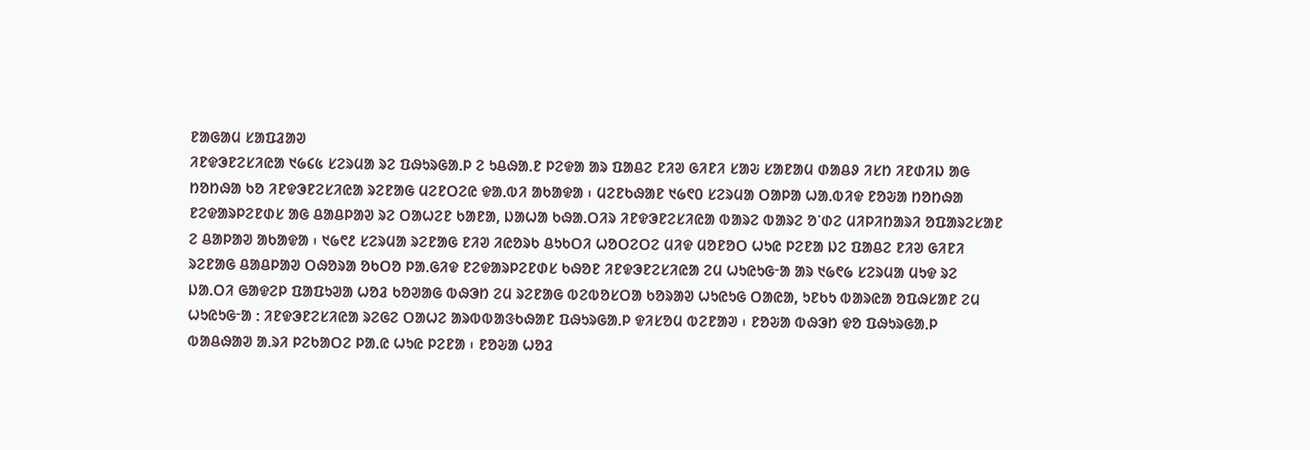ᱱᱟᱜᱟᱢ ᱥᱟᱯᱲᱟᱣ
ᱤᱱᱫᱳᱱᱮᱥᱤᱭᱟ ᱑᱙᱔᱕ ᱥᱮᱨᱢᱟ ᱨᱮ ᱯᱷᱩᱨᱜᱟᱹᱞ ᱮ ᱩᱪᱷᱟᱹᱱ ᱞᱮᱫᱟ ᱟᱨ ᱯᱟᱪᱮ ᱱᱤᱣ ᱜᱤᱱᱤ ᱥᱟᱶ ᱥᱟᱱᱟᱢ ᱰᱟᱪᱽ ᱤᱥᱴ ᱤᱱᱰᱤᱡ ᱟᱜ ᱴᱚᱴᱷᱟ ᱠᱚ ᱤᱱᱫᱳᱱᱮᱥᱤᱭᱟ ᱨᱮᱱᱟᱜ ᱢᱮᱱᱛᱮᱭ ᱫᱟᱹᱵᱤ ᱟᱠᱟᱫᱟ ᱾ ᱢᱮᱱᱠᱷᱟᱱ ᱑᱙᱖᱐ ᱥᱮᱨᱢᱟ ᱛᱟᱞᱟ ᱦᱟᱹᱵᱤᱫ ᱱᱚᱶᱟ ᱴᱚᱴᱷᱟ ᱱᱮᱫᱟᱨᱞᱮᱱᱰᱥ ᱟᱜ ᱪᱟᱪᱞᱟᱣ ᱨᱮ ᱛᱟᱦᱮᱱ ᱠᱟᱱᱟ, ᱡᱟᱦᱟ ᱠᱷᱟᱹᱛᱤᱨ ᱤᱱᱫᱳᱱᱮᱥᱤᱭᱟ ᱵᱟᱨᱮ ᱵᱟᱨᱮ ᱚᱸᱰᱮ ᱢᱤᱞᱤᱴᱟᱨᱤ ᱚᱯᱟᱨᱮᱥᱟᱱ ᱮ ᱪᱟᱞᱟᱣ ᱟᱠᱟᱫᱟ ᱾ ᱑᱙᱖᱒ ᱥᱮᱨᱢᱟ ᱨᱮᱱᱟᱜ ᱱᱤᱣ ᱤᱭᱚᱨᱠ ᱪᱩᱠᱛᱤ ᱦᱚᱛᱮᱛᱮ ᱢᱤᱫ ᱢᱚᱱᱚᱛ ᱦᱩᱭ ᱞᱮᱱᱟ ᱡᱮ ᱯᱟᱪᱮ ᱱᱤᱣ ᱜᱤᱱᱤ ᱨᱮᱱᱟᱜ ᱪᱟᱪᱞᱟᱣ ᱛᱷᱚᱨᱟ ᱚᱠᱛᱚ ᱞᱟᱹᱜᱤᱫ ᱱᱮᱫᱟᱨᱞᱮᱱᱰᱥ ᱠᱷᱚᱱ ᱤᱱᱫᱳᱱᱮᱥᱤᱭᱟ ᱮᱢ ᱦᱩᱭᱩᱜᱼᱟ ᱟᱨ ᱑᱙᱖᱙ ᱥᱮᱨᱢᱟ ᱢᱩᱫ ᱨᱮ ᱡᱟᱹᱛᱤ ᱜᱟᱫᱮᱞ ᱯᱟᱯᱩᱣᱟ ᱦᱚᱲ ᱠᱚᱣᱟᱜ ᱵᱷᱳᱴ ᱮᱢ ᱨᱮᱱᱟᱜ ᱵᱮᱵᱚᱥᱛᱟ ᱠᱚᱨᱟᱣ ᱦᱩᱭᱩᱜ ᱛᱟᱭᱟ, ᱩᱱᱠᱩ ᱵᱟᱨᱭᱟ ᱚᱯᱷᱥᱟᱱ ᱮᱢ ᱦᱩᱭᱩᱜᱼᱟ : ᱤᱱᱫᱳᱱᱮᱥᱤᱭᱟ ᱨᱮᱜᱮ ᱛᱟᱦᱮ ᱟᱨᱵᱵᱟᱝᱠᱷᱟᱱ ᱯᱷᱩᱨᱜᱟᱹᱞ ᱫᱤᱥᱚᱢ ᱵᱮᱱᱟᱣ ᱾ ᱱᱚᱶᱟ ᱵᱷᱳᱴ ᱫᱚ ᱯᱷᱩᱨᱜᱟᱹᱞ ᱵᱟᱪᱷᱟᱣ ᱟᱹᱨᱤ ᱞᱮᱠᱟᱛᱮ ᱞᱟᱹᱭ ᱦᱩᱭ ᱞᱮᱱᱟ ᱾ ᱱᱚᱶᱟ ᱦᱚᱲ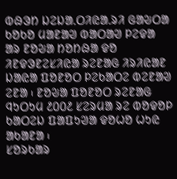ᱵᱷᱳᱴ ᱡᱮᱡᱟᱹᱛᱤᱭᱟᱹᱨᱤ ᱜᱟᱶᱛᱟ ᱠᱚᱠᱚ ᱢᱟᱱᱟᱣ ᱵᱟᱛᱟᱣ ᱞᱮᱫᱟ ᱟᱨ ᱱᱚᱶᱟ ᱴᱚᱴᱷᱟ ᱫᱚ ᱤᱱᱫᱳᱱᱮᱥᱤᱭᱟ ᱨᱮᱱᱟᱜ ᱤᱨᱤᱭᱟᱱ ᱡᱟᱭᱟ ᱯᱚᱱᱚᱛ ᱞᱮᱠᱟᱛᱮ ᱵᱮᱱᱟᱣ ᱮᱱᱟ ᱾ ᱱᱚᱶᱟ ᱯᱚᱱᱚᱛ ᱨᱮᱱᱟᱜ ᱧᱩᱛᱩᱢ ᱒᱐᱐᱒ ᱥᱮᱨᱢᱟ ᱨᱮ ᱵᱚᱫᱚᱞ ᱠᱟᱛᱮᱡ ᱯᱟᱯᱩᱣᱟ ᱫᱚᱦᱚ ᱦᱩᱭ ᱟᱠᱟᱱᱟ ᱾
ᱥᱚᱨᱠᱟᱨ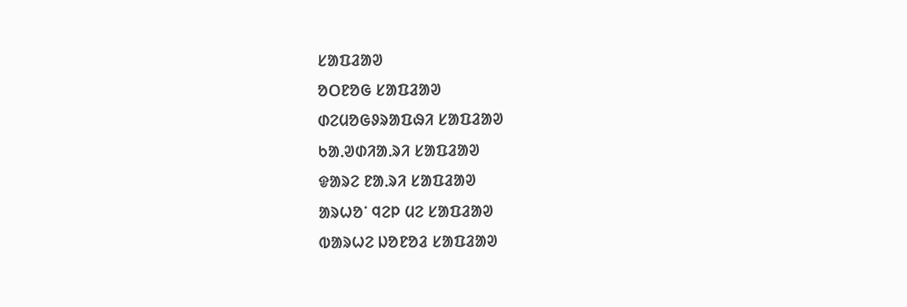ᱥᱟᱯᱲᱟᱣ
ᱚᱛᱱᱚᱜ ᱥᱟᱯᱲᱟᱣ
ᱰᱮᱢᱚᱜᱽᱨᱟᱯᱷᱤ ᱥᱟᱯᱲᱟᱣ
ᱠᱟᱹᱣᱰᱤᱟᱹᱨᱤ ᱥᱟᱯᱲᱟᱣ
ᱫᱟᱨᱮ ᱱᱟᱹᱨᱤ ᱥᱟᱯᱲᱟᱣ
ᱟᱨᱦᱚᱸ ᱧᱮᱞ ᱢᱮ ᱥᱟᱯᱲᱟᱣ
ᱵᱟᱨᱦᱮ ᱡᱚᱱᱚᱲ ᱥᱟᱯᱲᱟᱣ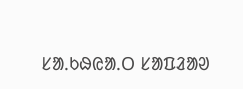ᱥᱟᱹᱠᱷᱭᱟᱹᱛ ᱥᱟᱯᱲᱟᱣ